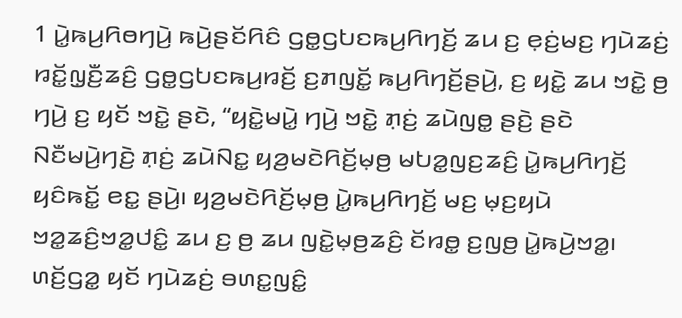1 ꤣꤧ꤭ꤒꤣ꤬ꤖꤥꤚꤣꤧ꤬ ꤒꤣꤧ꤬ꤔꤢꤩꤖꤢꤨ ꤞꤥ꤭ꤞꤝꤢꤒꤣ꤬ꤖꤚꤢꤩ꤬ ꤘꤣ ꤢ꤬ ꤕ꤫ꤢꤦ꤬ꤗꤢ꤬ ꤚꤣꤧꤘꤢꤦ꤬ ꤙꤢꤩ꤭ꤜ꤫ꤢꤪ꤬ꤘꤢꤨ꤬ ꤞꤥ꤭ꤞꤝꤢꤒꤣ꤬ꤙꤢꤩ꤬ ꤢ꤬ꤊꤜꤢꤩ꤭ ꤒꤣ꤬ꤖꤚꤢꤩ꤬ꤔꤣꤧ꤬, ꤢ꤬ ꤟꤢꤧ꤭ ꤘꤣ ꤠꤢꤧ꤭ ꤥ꤬ ꤚꤣꤧ꤬ ꤢ꤬ ꤟꤢꤩ ꤠꤢꤧ꤭ ꤔꤢꤧ, “ꤟꤢꤧ꤭ꤗꤣꤧ꤭ ꤚꤣꤧ꤬ ꤠꤢꤧ꤭ ꤊ꤫ꤢꤦ꤬ ꤘꤣꤧꤜꤥ꤭ ꤔꤢꤧ꤬ ꤔꤢꤧ ꤡꤢꤪꤗꤣꤧ꤬ꤚꤢꤧ꤬ ꤊ꤫ꤢꤦ꤬ ꤘꤣꤧꤡꤢ꤭ ꤟꤤ꤬ꤗꤢꤧꤖꤢꤩ꤬ꤗ꤫ꤥ꤬ ꤗꤝꤤ꤭ꤜꤢ꤬ꤘꤢꤨ꤬ ꤣꤧ꤭ꤒꤣ꤬ꤖꤚꤢꤩ꤬ ꤟꤢꤨꤒꤢꤩ꤭ ꤕꤢ꤭ ꤔꤣꤧ꤬꤯ ꤟꤤ꤬ꤗꤢꤧꤖꤢꤩ꤬ꤗ꤫ꤥ꤬ ꤣꤧ꤭ꤒꤣ꤬ꤖꤚꤢꤩ꤬ ꤗꤢ꤬ ꤗ꤫ꤢ꤬ꤟꤣꤧ ꤠꤤ꤭ꤘꤢꤨ꤬ꤠꤤ꤭ꤓꤢꤨ꤭ ꤘꤣ ꤢ꤬ ꤥ꤬ ꤘꤣ ꤜꤢꤧ꤭ꤗ꤫ꤥ꤬ꤘꤢꤨ꤬ ꤢꤩꤙꤥ꤭ ꤢ꤬ꤜꤥ꤬ ꤣꤧ꤭ꤒꤣꤧ꤬ꤠꤤ꤭꤯
ꤛꤢꤩ꤬ꤞꤤ꤭ ꤟꤢꤩ ꤚꤣꤧꤘꤢꤦ꤬ ꤋꤛꤢ꤭ꤜꤢꤨ꤭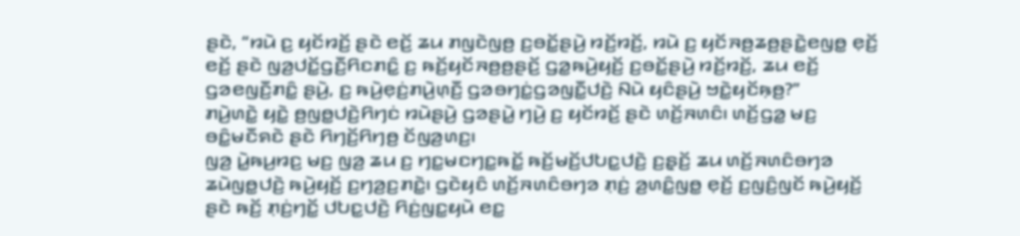ꤔꤢꤧ, “ꤙꤣꤧ ꤢ꤬ ꤟꤢꤩꤙꤢꤩ꤬ ꤔꤢꤧ ꤕꤢꤩ꤬ ꤘꤣ ꤊꤜꤢꤧꤜꤥ꤬ ꤢ꤬ꤋꤢꤩ꤭ꤔꤣꤧ꤬ ꤙꤢꤩ꤬ꤙꤢꤩ꤬, ꤙꤣꤧ ꤢ꤬ ꤟꤢꤩꤏꤥ꤬ꤘꤥ꤬ꤔꤢꤧ꤭ꤕꤜꤥ꤭ ꤕ꤫ꤢꤩ꤬ ꤕꤢꤩ꤬ ꤔꤢꤧ ꤜꤤ꤬ꤓꤢꤩ꤭ꤞꤢꤪ꤬ꤖꤢꤊꤢꤨ꤭ ꤢ꤬ ꤒꤢꤩ꤬ꤟꤢꤩꤏꤥ꤬ꤥ꤬ꤔꤢꤩ꤬ ꤞꤤ꤭ꤒꤣꤧ꤬ꤟꤢꤩ꤬ ꤢ꤬ꤋꤢꤩ꤭ꤔꤣꤧ꤬ ꤙꤢꤩ꤬ꤙꤢꤩ꤬, ꤘꤣ ꤕꤢꤩ꤬ ꤞꤤꤕꤜꤢꤪ꤬ꤊꤢꤨ꤭ ꤔꤣꤧ꤬, ꤢ꤬ ꤒꤣꤧ꤬ꤕ꤫ꤢꤦ꤬ꤊꤣꤧ꤬ꤛ꤫ꤢꤪ꤬ ꤞꤤꤋꤚꤢꤦ꤭ꤞꤤꤜꤢꤪ꤭ꤓꤢꤧ꤬ ꤡꤣꤧ ꤟꤢꤨꤔꤣꤧ꤬ ꤠꤢꤧ꤭ꤟꤢꤩꤒ꤫ꤥ꤬?”
ꤊꤣꤧ꤬ꤛꤢꤧ꤭ ꤟꤢꤧ꤭ ꤥ꤬ꤜꤥ꤭ꤓꤢꤧ꤬ꤖꤚꤢꤦ ꤙꤣꤧꤔꤣꤧ꤬ ꤞꤤꤔꤣꤧ꤭ ꤚꤣꤧ꤬ ꤢ꤬ ꤟꤢꤩꤙꤢꤩ꤬ ꤔꤢꤧ ꤛꤢꤩ꤬ꤏꤛꤢꤨ꤯ ꤛꤢꤩ꤬ꤞꤤ꤭ ꤗꤢ꤬ ꤋꤢꤨ꤭ꤗꤢꤪꤎꤢꤧ ꤔꤢꤧ ꤖꤚꤢꤩ꤬ꤖꤚꤥ꤬ ꤢꤩꤜꤤ꤬ꤛꤢ꤬꤯
ꤜꤤ꤬ ꤣꤧ꤭ꤒꤣ꤬ꤙꤢ꤬ ꤗꤢ꤬ ꤜꤤ꤬ ꤘꤣ ꤢ꤬ ꤚꤢ꤭ꤗꤢꤚꤢ꤭ꤒꤢꤩ꤭ ꤒꤢꤩ꤬ꤗꤢꤩ꤬ꤓꤝꤢ꤭ꤓꤢꤧ꤬ ꤢ꤬ꤔ꤫ꤢꤩ꤬ ꤘꤣ ꤛꤢꤩ꤬ꤏꤛꤢꤨꤋꤚꤤ ꤘꤣꤧꤜꤥ꤭ꤓꤢꤧ꤬ ꤒꤣꤧ꤬ꤟꤢꤩ꤬ ꤢ꤬ꤚꤤ꤬ꤢ꤬ꤊꤢꤧ꤭꤯ ꤞꤢꤧꤟꤢꤨ ꤛꤢꤩ꤬ꤏꤛꤢꤨꤋꤚꤤ ꤊ꤫ꤢꤦ꤬ ꤤ꤬ꤛꤢꤨ꤭ꤜꤥ꤭ ꤕ꤫ꤢꤩ꤬ ꤢ꤬ꤜꤢꤨ꤬ꤜꤢꤩ ꤒꤣꤧ꤬ꤟꤢꤩ꤬ ꤔꤢꤧ ꤒꤢꤩ꤬ ꤊ꤫ꤢꤦ꤬ꤚꤢꤩ꤭ ꤓꤝꤢ꤭ꤓꤢꤧ꤬ ꤖꤢꤦ꤬ꤜꤢ꤭ꤟꤣꤧ ꤕꤢ꤭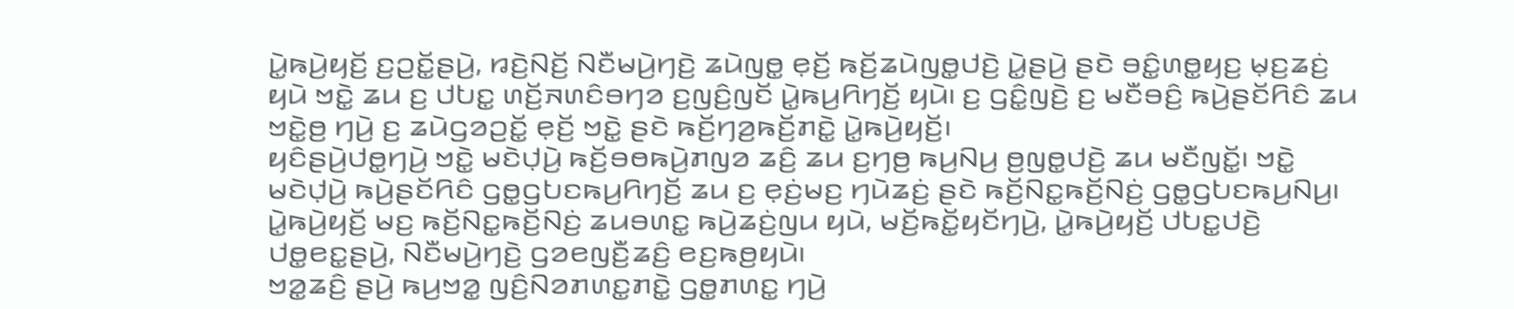ꤣꤧ꤭ꤒꤣꤧ꤬ꤟꤢꤩ꤬ ꤢ꤬ꤑꤢꤩ꤭ꤔꤣꤧ꤬, ꤙꤢꤧ꤬ꤡꤢꤩ꤬ ꤡꤢꤪꤗꤣꤧ꤬ꤚꤢꤧ꤬ ꤘꤣꤧꤜꤥ꤭ ꤕ꤫ꤢꤩ꤬ ꤒꤢꤩ꤬ꤘꤣꤧꤜꤥ꤭ꤓꤢꤧ꤬ ꤣꤧ꤭ꤔꤣꤧ꤬ ꤔꤢꤧ ꤋꤢꤨ꤭ꤛꤥ꤭ꤟꤢ꤬ ꤗ꤫ꤢ꤬ꤘꤢꤦ꤬ ꤟꤣꤧ ꤠꤢꤧ꤭ ꤘꤣ ꤢ꤬ ꤓꤝꤢ꤭ ꤛꤢꤩ꤬ꤏꤛꤢꤨꤋꤚꤤ ꤢ꤬ꤜꤢꤨ꤬ꤜꤢꤩ ꤣꤧ꤭ꤒꤣ꤬ꤖꤚꤢꤩ꤬ ꤟꤣꤧ꤯ ꤢ꤬ ꤞꤢꤨ꤭ꤜꤢꤧ꤬ ꤢ꤬ ꤗꤢꤪꤋꤢꤨ꤬ ꤒꤣꤧ꤬ꤔꤢꤩꤖꤢꤨ ꤘꤣ ꤠꤢꤧ꤭ꤥ꤬ ꤚꤣꤧ꤬ ꤢ꤬ ꤘꤣꤧꤞꤤꤑꤢꤩ꤭ ꤕ꤫ꤢꤩ꤬ ꤠꤢꤧ꤭ ꤔꤢꤧ ꤒꤢꤩ꤬ꤚꤤ꤬ꤒꤢꤩ꤬ꤊꤢꤧ꤭ ꤣꤧ꤭ꤒꤣꤧ꤬ꤟꤢꤩ꤬꤯
ꤟꤢꤨꤔꤣꤧ꤬ꤓꤥ꤭ꤚꤣꤧ꤬ ꤠꤢꤧ꤭ ꤗꤢꤧꤓ꤫ꤣꤧ꤬ ꤒꤢꤩ꤬ꤋꤥꤒꤣꤧ꤬ꤊꤜꤤ ꤘꤢꤨ꤬ ꤘꤣ ꤢ꤬ꤚꤥ꤬ ꤒꤣ꤬ꤡꤣ꤬ ꤥ꤬ꤜꤥ꤭ꤓꤢꤧ꤬ ꤘꤣ ꤗꤢꤪꤜꤢꤩ꤭꤯ ꤠꤢꤧ꤭ ꤗꤢꤧꤓ꤫ꤣꤧ꤬ ꤒꤣꤧ꤬ꤔꤢꤩꤖꤢꤨ ꤞꤥ꤭ꤞꤝꤢꤒꤣ꤬ꤖꤚꤢꤩ꤬ ꤘꤣ ꤢ꤬ ꤕ꤫ꤢꤦ꤬ꤗꤢ꤬ ꤚꤣꤧꤘꤢꤦ꤬ ꤔꤢꤧ ꤒꤢꤩ꤬ꤡꤢ꤭ꤒꤢꤩ꤬ꤡꤢꤦ꤬ ꤞꤥ꤭ꤞꤝꤢꤒꤣ꤬ꤡꤣ꤬꤯ ꤣꤧ꤭ꤒꤣꤧ꤬ꤟꤢꤩ꤬ ꤗꤢ꤬ ꤒꤢꤩ꤬ꤡꤢ꤭ꤒꤢꤩ꤬ꤡꤢꤦ꤬ ꤘꤣꤋꤛꤢ꤭ ꤒꤣꤧ꤬ꤘꤢꤦ꤬ꤜꤣ ꤟꤣꤧ, ꤗꤢꤩ꤬ꤒꤢꤩ꤭ꤟꤢꤩꤚꤣꤧ꤬, ꤣꤧ꤭ꤒꤣꤧ꤬ꤟꤢꤩ꤬ ꤓꤝꤢ꤭ꤓꤢꤧ꤬ ꤓꤥ꤭ꤕꤢ꤭ꤔꤣꤧ꤬, ꤡꤢꤪꤗꤣꤧ꤬ꤚꤢꤧ꤬ ꤞꤤꤕꤜꤢꤪ꤬ꤘꤢꤨ꤬ ꤕꤢ꤬ꤒꤥ꤬ꤟꤣꤧ꤯
ꤠꤤ꤭ꤘꤢꤨ꤬ ꤔꤣꤧ꤬ ꤒꤣ꤬ꤠꤤ꤭ ꤜꤢꤨ꤬ꤡꤤꤊꤛꤢ꤭ꤊꤢꤧ꤭ ꤞꤥ꤭ꤊꤛꤢ꤭ ꤚꤣꤧ꤬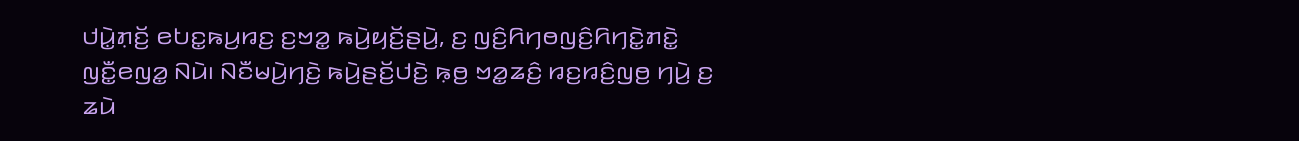ꤓꤣꤧ꤭ꤊ꤫ꤢꤩ꤬ ꤕꤝꤢ꤭ꤒꤣ꤬ꤙꤢ꤬ ꤢ꤬ꤠꤤ꤭ ꤒꤣꤧ꤬ꤟꤢꤩ꤬ꤔꤣꤧ꤬, ꤢ꤬ ꤜꤢꤨ꤬ꤖꤚꤥꤜꤢꤨ꤬ꤖꤚꤢꤧ꤭ꤊꤢꤧ꤭ ꤜꤢꤪ꤭ꤕꤜꤤ꤭ ꤡꤣꤧ꤯ ꤡꤢꤪꤗꤣꤧ꤬ꤚꤢꤧ꤬ ꤒꤣꤧ꤬ꤔꤢꤩ꤬ꤓꤢꤧ꤬ ꤒ꤫ꤥ꤬ ꤠꤤ꤭ꤘꤢꤨ꤬ ꤙꤢ꤬ꤙꤢꤨ꤬ꤜꤥ꤬ ꤚꤣꤧ꤬ ꤢ꤬ ꤘꤣꤧ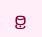ꤥ꤭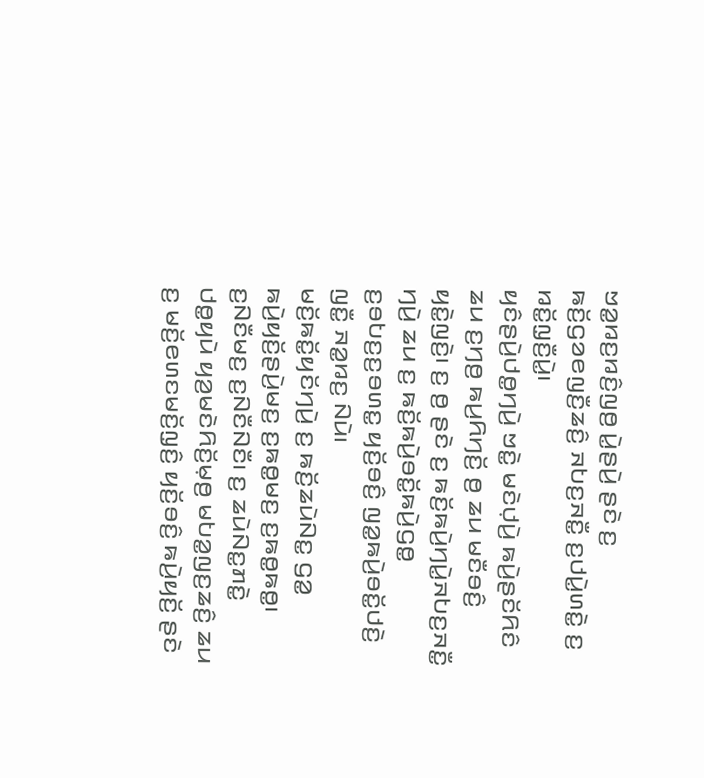ꤠꤤ꤭ꤙꤢ꤬ꤙꤢꤨ꤬ꤜꤥ꤬ ꤣꤧ꤭ꤔꤣꤧ꤬ ꤔꤢꤧ ꤢ꤬ ꤒꤢꤩ꤬ꤞꤤꤕꤜꤢꤪ꤬ꤘꤢꤨ꤬ ꤏꤝꤢ꤬ꤏꤢꤪ꤭ ꤢ꤬ꤓꤣꤧ꤭ꤛꤢꤧ꤭ ꤢ꤬ ꤙꤢꤩ꤭ꤜ꤫ꤢꤪ꤬ꤣꤧ꤭꤯
ꤟꤢꤨꤔꤣꤧ꤬ꤓꤥ꤭ꤚꤣꤧ꤬ ꤠꤢꤧ꤭ ꤗꤢꤧꤓ꤫ꤣꤧ꤬ ꤒꤣꤧ꤬ꤔꤢꤩꤖꤢꤨ ꤘꤣ ꤢ꤬ꤚꤥ꤬ ꤒꤣ꤬ꤖꤚꤢꤩ꤬ ꤥ꤬ ꤘꤣ ꤗꤢꤪꤋꤢꤨ꤬ ꤟꤢꤧ꤭ꤜꤢꤧ꤬꤯ ꤢ꤬ ꤥ꤬ ꤔꤢꤧ ꤢ꤬ ꤒꤢꤩ꤬ꤒꤣꤧ꤬ꤚꤣꤧ꤭ꤏꤝꤢ꤬ꤏꤢꤪ꤭ ꤚꤣꤧ꤬ ꤘꤣ ꤢ꤬ ꤒꤢꤩ꤬ꤒꤣꤧ꤬ꤋꤢꤩ꤭ꤒꤣꤧ꤬ꤞꤥ꤭ ꤢ꤬ꤋꤝꤢ꤬ꤢ꤬ꤋꤛꤢ꤭ ꤟꤢꤩ꤬ꤋꤢꤨ꤬ ꤜꤤ꤭ꤒꤣꤧ꤬ꤋꤢꤩ꤭ꤓꤢꤧ꤬ ꤜꤢꤪ꤭ ꤏꤤ꤭ꤙꤢ꤬ ꤡꤣꤧ꤯
ꤗꤢꤩ꤬ꤒꤢꤩ꤭ꤟꤢꤩꤚꤣꤧ꤬ ꤢ꤬ ꤒꤢꤩ꤬ꤘꤣꤧꤡꤢ꤭ ꤞꤤ꤭ ꤒꤣꤧ꤬ꤟꤢꤩ꤬ꤔꤣꤧ꤬ꤗꤢ꤬ ꤢ꤬ꤒꤥ꤭ꤗꤢ꤬ ꤢ꤬ꤒꤥ꤭ꤒꤥ꤭꤯ ꤢ꤬ꤡꤢꤪꤗꤢ꤬ ꤢ꤬ꤡꤢꤪꤡꤢꤪ꤯ ꤢ꤬ ꤘꤣꤧꤡꤢ꤭ꤊꤢꤧ꤭ ꤓꤥ꤭ꤟꤣꤧ ꤟꤤ꤬ꤗꤢꤧꤖꤢꤩ꤬ꤗ꤫ꤥ꤬ ꤗꤝꤤ꤭ꤜꤢ꤬ꤘꤢꤨ꤬ ꤘꤣ ꤢ꤬ ꤗꤢꤩ꤬ꤕꤛꤢꤗꤢꤩ꤬ꤜ꤫ꤢꤨ꤬ ꤟꤢꤩ꤬ꤋꤢꤨ꤬ ꤒꤣꤧ꤬ꤟꤢꤩ꤬ ꤔꤢꤧ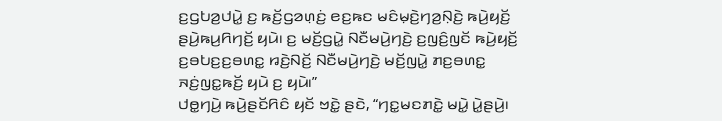ꤢ꤬ꤞꤝꤤ꤬ꤓꤣꤧ꤭ ꤢ꤬ ꤒꤢꤩ꤬ꤞꤤꤛ꤫ꤢꤦ꤬ ꤕꤢ꤬ꤒꤢ ꤗꤢꤨꤗ꤫ꤢꤧ꤬ꤚꤤ꤬ꤡ꤫ꤢꤧ꤬ ꤒꤣꤧ꤬ꤟꤢꤩ꤬ ꤔꤣꤧ꤬ꤒꤣ꤬ꤖꤚꤢꤩ꤬ ꤟꤣꤧ꤯ ꤢ꤬ ꤗꤢꤩ꤬ꤞꤣꤧ꤭ ꤡꤢꤪꤗꤣꤧ꤬ꤚꤢꤧ꤬ ꤢ꤬ꤜꤢꤨ꤬ꤜꤢꤩ ꤒꤣꤧ꤬ꤟꤢꤩ꤬ ꤢ꤬ꤋꤝꤢ꤬ꤢ꤬ꤋꤛꤢ꤭ ꤙꤢꤧ꤬ꤡꤢꤩ꤬ ꤡꤢꤪꤗꤣꤧ꤬ꤚꤢꤧ꤬ ꤗꤢꤩ꤬ꤜꤣꤧ꤭ ꤊꤢ꤬ꤋꤛꤢ꤭ ꤏꤢꤦ꤬ꤜꤢ꤭ꤒꤢꤩ꤬ ꤟꤣꤧ ꤢ꤬ ꤟꤣꤧ꤯”
ꤓꤥ꤭ꤚꤣꤧ꤬ ꤒꤣꤧ꤬ꤔꤢꤩꤖꤢꤨ ꤟꤢꤩ ꤠꤢꤧ꤭ ꤔꤢꤧ, “ꤚꤢ꤭ꤗꤢꤊꤢꤧ꤭ ꤗꤣꤧ꤭ ꤣꤧ꤭ꤔꤣꤧ꤬꤯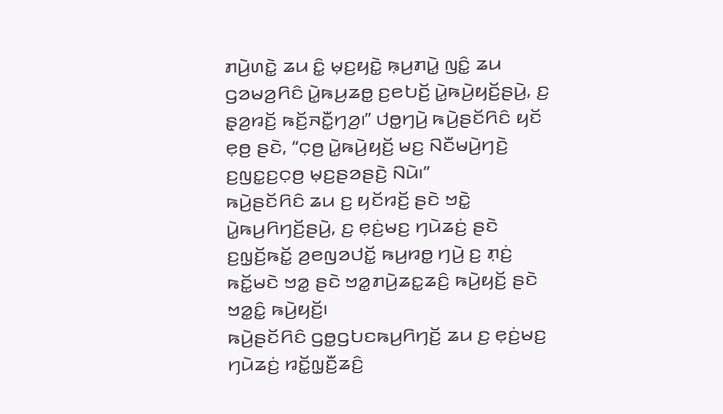ꤊꤣꤧ꤬ꤛꤢꤧ꤭ ꤘꤣ ꤢꤨ꤭ ꤗ꤫ꤢ꤬ꤟꤢꤧ꤭ ꤒ꤫ꤣ꤬ꤊꤣꤧ꤭ ꤜꤢꤨ꤭ ꤘꤣ ꤞꤤꤗꤤ꤬ꤖꤢꤨ ꤣꤧ꤭ꤒꤣ꤬ꤘꤥ꤭ ꤢ꤬ꤕꤝꤢꤩ꤬ ꤣꤧ꤭ꤒꤣꤧ꤬ꤟꤢꤩ꤬ꤔꤣꤧ꤬, ꤢ꤬ ꤔ꤫ꤤ꤬ꤙꤢꤩ꤬ ꤒꤢꤩ꤬ꤏꤢꤪ꤭ꤚꤤ꤬꤯” ꤓꤥ꤭ꤚꤣꤧ꤬ ꤒꤣꤧ꤬ꤔꤢꤩꤖꤢꤨ ꤟꤢꤩ ꤕ꤫ꤥ꤬ ꤔꤢꤧ, “ꤍ꤫ꤥ꤬ ꤣꤧ꤭ꤒꤣꤧ꤬ꤟꤢꤩ꤬ ꤗꤢ꤬ ꤡꤢꤪꤗꤣꤧ꤬ꤚꤢꤧ꤬ ꤢ꤬ꤜꤢ꤭ꤢ꤬ꤍ꤫ꤥ꤬ ꤗ꤫ꤢ꤬ꤔꤤꤔꤢꤧ꤬ ꤡꤣꤧ꤯”
ꤒꤣꤧ꤬ꤔꤢꤩꤖꤢꤨ ꤘꤣ ꤢ꤬ ꤟꤢꤩꤙꤢꤩ꤬ ꤔꤢꤧ ꤠꤢꤧ꤭ ꤣꤧ꤭ꤒꤣ꤬ꤖꤚꤢꤩ꤬ꤔꤣꤧ꤬, ꤢ꤬ ꤕ꤫ꤢꤦ꤬ꤗꤢ꤬ ꤚꤣꤧꤘꤢꤦ꤬ ꤔꤢꤧ ꤢ꤬ꤜ꤫ꤢꤩ꤬ꤒꤢꤩ꤭ ꤤ꤬ꤕꤜꤤꤓꤢꤩ꤭ ꤒꤣ꤬ꤙꤥ꤭ ꤚꤣꤧ꤬ ꤢ꤬ ꤊ꤫ꤢꤦ꤬ ꤒꤢꤩ꤭ꤗꤢꤧ ꤠꤤ꤭ ꤔꤢꤧ ꤠꤤ꤭ꤊꤣꤧ꤬ꤘꤢ꤭ꤘꤢꤨ꤬ ꤒꤣꤧ꤬ꤟꤢꤩ꤬ ꤔꤢꤧ ꤠꤤ꤭ꤢꤨ꤭ ꤒꤣꤧ꤬ꤟꤢꤩ꤬꤯
ꤒꤣꤧ꤬ꤔꤢꤩꤖꤢꤨ ꤞꤥ꤭ꤞꤝꤢꤒꤣ꤬ꤖꤚꤢꤩ꤬ ꤘꤣ ꤢ꤬ ꤕ꤫ꤢꤦ꤬ꤗꤢ꤬ ꤚꤣꤧꤘꤢꤦ꤬ ꤙꤢꤩ꤭ꤜ꤫ꤢꤪ꤬ꤘꤢꤨ꤬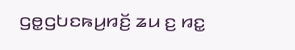ꤞꤥ꤭ꤞꤝꤢꤒꤣ꤬ꤙꤢꤩ꤬ ꤘꤣ ꤢ꤬ ꤙꤢ꤭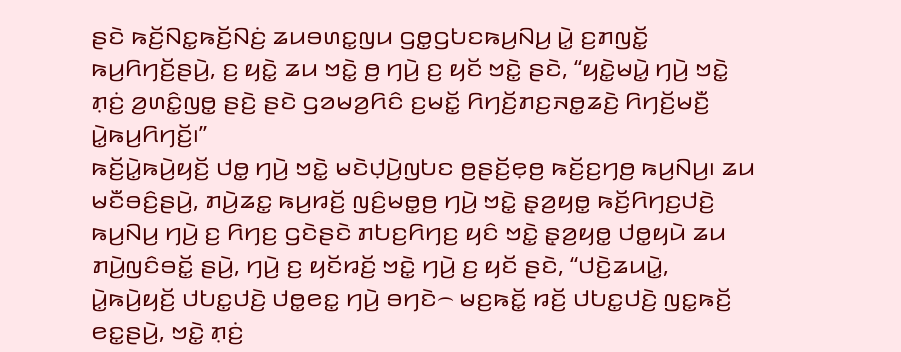ꤔꤢꤧ ꤒꤢꤩ꤬ꤡꤢ꤭ꤒꤢꤩ꤬ꤡꤢꤦ꤬ ꤘꤣꤋꤛꤢ꤭ꤜꤣ ꤞꤥ꤭ꤞꤝꤢꤒꤣ꤬ꤡꤣ꤬ ꤣꤧ꤭ ꤢ꤬ꤊꤜꤢꤩ꤭ ꤒꤣ꤬ꤖꤚꤢꤩ꤬ꤔꤣꤧ꤬, ꤢ꤬ ꤟꤢꤧ꤭ ꤘꤣ ꤠꤢꤧ꤭ ꤥ꤬ ꤚꤣꤧ꤬ ꤢ꤬ ꤟꤢꤩ ꤠꤢꤧ꤭ ꤔꤢꤧ, “ꤟꤢꤧ꤭ꤗꤣꤧ꤭ ꤚꤣꤧ꤬ ꤠꤢꤧ꤭ ꤊ꤫ꤢꤦ꤬ ꤤ꤬ꤛꤢꤨ꤭ꤜꤥ꤭ ꤔꤢꤧ꤬ ꤔꤢꤧ ꤞꤤꤗꤤ꤬ꤖꤢꤨ ꤢ꤬ꤗꤢꤩ꤭ ꤖꤚꤢꤩ꤬ꤊꤢ꤬ꤏꤥ꤭ꤘꤢꤧ꤬ ꤖꤚꤢꤩ꤬ꤗꤢꤪ꤬ ꤣꤧ꤭ꤒꤣ꤬ꤖꤚꤢꤩ꤬꤯”
ꤒꤢꤩ꤬ꤣꤧ꤭ꤒꤣꤧ꤬ꤟꤢꤩ꤬ ꤓꤥ꤭ ꤚꤣꤧ꤬ ꤠꤢꤧ꤭ ꤗꤢꤧꤓ꤫ꤣꤧ꤬ꤜꤝꤢ ꤥ꤬ꤔꤢꤩ꤬ꤕ꤫ꤥ꤬ ꤒꤢꤩ꤬ꤢ꤬ꤚꤥ꤬ ꤒꤣ꤬ꤡꤣ꤬꤯ ꤘꤣ ꤗꤢꤪꤋꤢꤨ꤬ꤔꤣꤧ꤬, ꤊꤣꤧ꤬ꤘꤢ꤭ ꤒꤣ꤬ꤙꤢꤩ꤬ ꤜꤢꤨ꤬ꤗꤥ꤭ꤥ꤬ ꤚꤣꤧ꤬ ꤠꤢꤧ꤭ ꤔ꤫ꤤ꤬ꤟꤥ꤭ ꤒꤢꤩ꤬ꤖꤚꤢ꤬ꤓꤢꤧ꤬ ꤒꤣ꤬ꤡꤣ꤬ ꤚꤣꤧ꤬ ꤢ꤬ ꤖꤚꤢ꤬ ꤞꤢꤧꤔꤢꤧ ꤊꤝꤢ꤬ꤖꤚꤢ꤬ ꤟꤢꤨ ꤠꤢꤧ꤭ ꤔ꤫ꤤ꤬ꤟꤥ꤭ ꤓꤥ꤭ꤟꤣꤧ ꤘꤣ ꤊꤣꤧ꤬ꤜꤢꤨꤋꤢꤩ꤭ ꤔꤣꤧ꤬, ꤚꤣꤧ꤬ ꤢ꤬ ꤟꤢꤩꤙꤢꤩ꤬ ꤠꤢꤧ꤭ ꤚꤣꤧ꤬ ꤢ꤬ ꤟꤢꤩ ꤔꤢꤧ, “ꤓꤢꤧ꤬ꤘꤣꤣꤧ꤭, ꤣꤧ꤭ꤒꤣꤧ꤬ꤟꤢꤩ꤬ ꤓꤝꤢ꤭ꤓꤢꤧ꤬ ꤓꤥ꤭ꤕꤢ꤭ ꤚꤣꤧ꤬ ꤋꤚꤢꤧ꤮ ꤗꤢ꤬ꤒꤢꤩ꤭ ꤙꤢꤩ꤬ ꤓꤝꤢ꤭ꤓꤢꤧ꤬ ꤜꤢ꤭ꤒꤢꤩ꤬ ꤕꤢ꤭ꤔꤣꤧ꤬, ꤠꤢꤧ꤭ ꤊ꤫ꤢꤦ꤬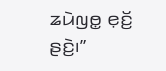ꤘꤣꤧꤜꤥ꤭ ꤕ꤫ꤢꤩ꤬ ꤔꤢꤧ꤬꤯”